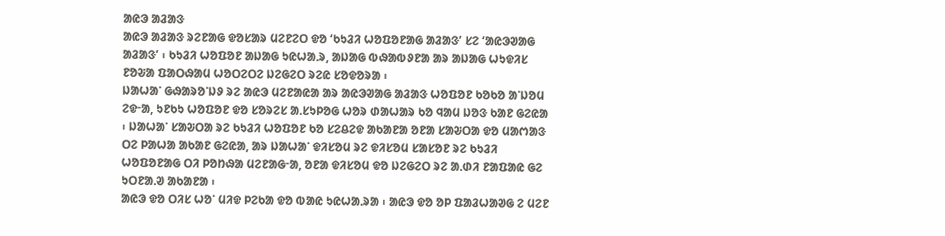ᱟᱭᱳ ᱟᱲᱟᱝ
ᱟᱭᱳ ᱟᱲᱟᱝ ᱨᱮᱱᱟᱜ ᱫᱚᱥᱟᱨ ᱢᱮᱱᱮᱛ ᱫᱚ ‘ᱠᱩᱲᱤ ᱦᱚᱯᱚᱱᱟᱜ ᱟᱲᱟᱝ’ ᱥᱮ ‘ᱟᱭᱳᱣᱟᱜ ᱟᱲᱟᱝ’ ᱾ ᱠᱩᱲᱤ ᱦᱚᱯᱚᱱ ᱟᱡᱟᱜ ᱩᱭᱦᱟᱹᱨ, ᱟᱡᱟᱜ ᱵᱷᱟᱵᱽᱱᱟ ᱟᱨ ᱟᱡᱟᱜ ᱦᱩᱫᱤᱥ ᱱᱚᱶᱟ ᱯᱟᱛᱷᱟᱢ ᱦᱚᱛᱮᱛᱮ ᱡᱮᱜᱮᱛ ᱨᱮᱭ ᱥᱚᱫᱚᱨᱟ ᱾
ᱡᱟᱦᱟᱸ ᱜᱷᱟᱨᱚᱸᱡᱽ ᱨᱮ ᱟᱭᱳ ᱢᱮᱱᱟᱭᱟ ᱟᱨ ᱟᱭᱳᱣᱟᱜ ᱟᱲᱟᱝ ᱦᱚᱯᱚᱱ ᱠᱚᱠᱚ ᱟᱸᱡᱚᱢ ᱮᱫᱼᱟ, ᱩᱱᱠᱩ ᱦᱚᱯᱚᱱ ᱫᱚ ᱥᱚᱨᱮᱥ ᱟᱹᱥᱩᱞᱚᱜ ᱦᱚᱨ ᱰᱟᱦᱟᱨ ᱠᱚ ᱧᱟᱢ ᱡᱚᱝ ᱠᱟᱱ ᱜᱮᱭᱟ ᱾ ᱡᱟᱦᱟᱸ ᱥᱟᱶᱛᱟ ᱨᱮ ᱠᱩᱲᱤ ᱦᱚᱯᱚᱱ ᱠᱚ ᱥᱮᱪᱮᱫ ᱟᱠᱟᱱᱟ ᱚᱱᱟ ᱥᱟᱶᱛᱟ ᱫᱚ ᱢᱟᱬᱟᱝ ᱛᱮ ᱞᱟᱦᱟ ᱟᱠᱟᱱ ᱜᱮᱭᱟ, ᱟᱨ ᱡᱟᱦᱟᱸ ᱫᱤᱥᱚᱢ ᱨᱮ ᱫᱤᱥᱚᱢ ᱥᱟᱥᱚᱱ ᱨᱮ ᱠᱩᱲᱤ ᱦᱚᱯᱚᱱᱟᱜ ᱛᱤ ᱞᱚᱴᱷᱟ ᱢᱮᱱᱟᱜᱼᱟ, ᱚᱱᱟ ᱫᱤᱥᱚᱢ ᱫᱚ ᱡᱮᱜᱮᱛ ᱨᱮ ᱟᱹᱰᱤ ᱱᱟᱯᱟᱭ ᱜᱮ ᱩᱛᱱᱟᱹᱣ ᱟᱠᱟᱱᱟ ᱾
ᱟᱭᱳ ᱫᱚ ᱛᱤᱥ ᱦᱚᱸ ᱢᱤᱫ ᱞᱮᱠᱟ ᱫᱚ ᱵᱟᱭ ᱩᱭᱦᱟᱹᱨᱟ ᱾ ᱟᱭᱳ ᱫᱚ ᱚᱞ ᱯᱟᱲᱦᱟᱣᱜ ᱮ ᱢᱮᱱ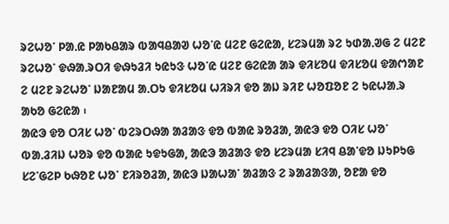ᱨᱮᱦᱚᱸ ᱞᱟᱹᱭ ᱞᱟᱠᱪᱟᱨ ᱵᱟᱧᱪᱟᱣ ᱦᱚᱸᱭ ᱢᱮᱱ ᱜᱮᱭᱟ, ᱥᱮᱨᱢᱟ ᱨᱮ ᱩᱰᱟᱹᱣᱜ ᱮ ᱢᱮᱱ ᱨᱮᱦᱚᱸ ᱫᱷᱟᱹᱨᱛᱤ ᱫᱷᱩᱲᱤ ᱩᱭᱩᱝ ᱦᱚᱸᱭ ᱢᱮᱱ ᱜᱮᱭᱟ ᱟᱨ ᱫᱤᱥᱚᱢ ᱫᱤᱥᱚᱢ ᱫᱟᱬᱟᱱ ᱮ ᱢᱮᱱ ᱨᱮᱦᱚᱸ ᱡᱟᱱᱟᱢ ᱟᱹᱛᱩ ᱫᱤᱥᱚᱢ ᱦᱤᱨᱤ ᱫᱚ ᱟᱡ ᱨᱤᱱ ᱦᱚᱯᱚᱱ ᱮ ᱩᱭᱦᱟᱹᱨ ᱟᱠᱚ ᱜᱮᱭᱟ ᱾
ᱟᱭᱳ ᱫᱚ ᱛᱤᱥ ᱦᱚᱸ ᱵᱮᱨᱛᱷᱟ ᱟᱲᱟᱝ ᱫᱚ ᱵᱟᱭ ᱨᱚᱲᱟ, ᱟᱭᱳ ᱫᱚ ᱛᱤᱥ ᱦᱚᱸ ᱵᱟᱹᱲᱤᱡ ᱦᱚᱨ ᱫᱚ ᱵᱟᱭ ᱩᱫᱩᱜᱟ, ᱟᱭᱳ ᱟᱲᱟᱝ ᱫᱚ ᱥᱮᱨᱢᱟ ᱥᱤᱧ ᱪᱟᱸᱫᱚ ᱡᱩᱞᱩᱜ ᱥᱮᱸᱜᱮᱞ ᱠᱷᱚᱱ ᱦᱚᱸ ᱱᱤᱨᱚᱲᱟ, ᱟᱭᱳ ᱡᱟᱦᱟᱸ ᱟᱲᱟᱝ ᱮ ᱨᱟᱲᱟᱝᱟ, ᱚᱱᱟ ᱫᱚ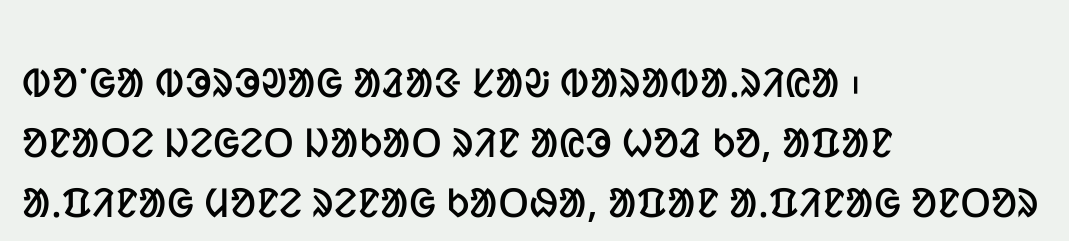ᱵᱚᱸᱜᱟ ᱵᱳᱨᱳᱣᱟᱜ ᱟᱲᱟᱝ ᱥᱟᱶ ᱵᱟᱨᱟᱵᱟᱹᱨᱤᱭᱟ ᱾
ᱚᱱᱟᱛᱮ ᱡᱮᱜᱮᱛ ᱡᱟᱠᱟᱛ ᱨᱤᱱ ᱟᱭᱳ ᱦᱚᱲ ᱠᱚ, ᱟᱯᱟᱱ ᱟᱹᱯᱤᱱᱟᱜ ᱢᱚᱱᱮ ᱨᱮᱱᱟᱜ ᱠᱟᱛᱷᱟ, ᱟᱯᱟᱱ ᱟᱹᱯᱤᱱᱟᱜ ᱚᱱᱛᱚᱨ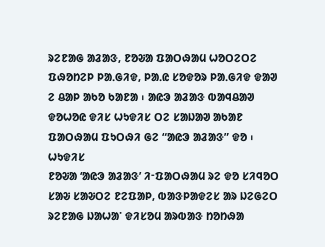ᱨᱮᱱᱟᱜ ᱟᱲᱟᱝ, ᱱᱚᱶᱟ ᱯᱟᱛᱷᱟᱢ ᱦᱚᱛᱮᱛᱮ ᱯᱷᱚᱴᱮᱞ ᱞᱟᱹᱜᱤᱫ, ᱞᱟᱹᱭ ᱥᱚᱫᱚᱨ ᱞᱟᱹᱜᱤᱫ ᱫᱟᱣ ᱮ ᱪᱟᱞ ᱟᱠᱚ ᱠᱟᱱᱟ ᱾ ᱟᱭᱳ ᱟᱲᱟᱝ ᱵᱟᱧᱪᱟᱣ ᱫᱚᱦᱚᱭ ᱫᱤᱥ ᱦᱩᱫᱤᱥ ᱛᱮ ᱥᱟᱡᱟᱣ ᱟᱠᱟᱱ ᱯᱟᱛᱷᱟᱢ ᱯᱩᱛᱷᱤ ᱜᱮ “ᱟᱭᱳ ᱟᱲᱟᱝ” ᱫᱚ ᱾
ᱦᱩᱫᱤᱥ
ᱱᱚᱶᱟ ‘ᱟᱭᱳ ᱟᱲᱟᱝ’ ᱤᱼᱯᱟᱛᱷᱟᱢ ᱨᱮ ᱫᱚ ᱥᱤᱧᱚᱛ ᱥᱟᱶ ᱥᱟᱶᱛᱮ ᱱᱮᱯᱟᱞ, ᱵᱟᱝᱞᱟᱫᱮᱥ ᱟᱨ ᱡᱮᱜᱮᱛ ᱨᱮᱱᱟᱜ ᱡᱟᱦᱟᱸ ᱫᱤᱥᱚᱢ ᱟᱨᱵᱟᱝ ᱴᱚᱴᱷᱟ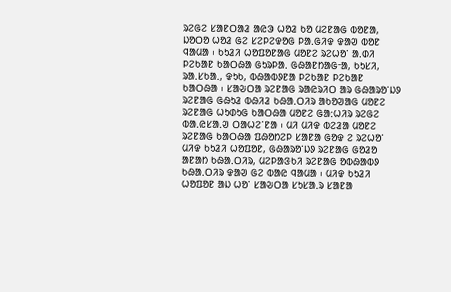ᱨᱮᱜᱮ ᱥᱟᱱᱛᱟᱲ ᱟᱭᱳ ᱦᱚᱲ ᱠᱚ ᱢᱮᱱᱟᱜ ᱵᱚᱱᱟ, ᱡᱚᱛᱚ ᱦᱚᱲ ᱜᱮ ᱥᱮᱞᱮᱫᱚᱜ ᱞᱟᱹᱜᱤᱫ ᱫᱟᱣ ᱵᱚᱱ ᱧᱟᱢᱟ ᱾ ᱠᱩᱲᱤ ᱦᱚᱯᱚᱱᱟᱜ ᱢᱚᱱᱮ ᱨᱮᱦᱚᱸ ᱟᱹᱰᱤ ᱞᱮᱠᱟᱱ ᱠᱟᱛᱷᱟ ᱜᱩᱨᱞᱟᱹ ᱜᱷᱟᱱᱴᱟᱜᱼᱟ, ᱠᱩᱥᱤ, ᱨᱟᱹᱥᱠᱟᱹ, ᱫᱩᱠ, ᱵᱷᱟᱵᱽᱱᱟ ᱞᱮᱠᱟᱱ ᱞᱮᱠᱟᱱ ᱠᱟᱛᱷᱟ ᱾ ᱥᱟᱶᱛᱟ ᱨᱮᱱᱟᱜ ᱨᱟᱭᱨᱤᱛ ᱟᱨ ᱜᱷᱟᱨᱚᱸᱡᱽ ᱨᱮᱱᱟᱜ ᱜᱷᱩᱲ ᱵᱷᱤᱲ ᱠᱷᱟᱹᱛᱤᱨ ᱟᱠᱚᱣᱟᱜ ᱢᱚᱱᱮ ᱨᱮᱱᱟᱜ ᱦᱩᱰᱩᱜ ᱠᱟᱛᱷᱟ ᱢᱚᱱᱮ ᱜᱟᱺᱦᱤᱨ ᱨᱮᱜᱮ ᱵᱟᱹᱭᱥᱟᱹᱣ ᱛᱟᱦᱮᱸᱱᱟ ᱾ ᱢᱤ ᱢᱤᱫ ᱵᱮᱲᱟ ᱢᱚᱱᱮ ᱨᱮᱱᱟᱜ ᱠᱟᱛᱷᱟ ᱯᱷᱚᱴᱮᱞ ᱥᱟᱱᱟ ᱜᱚᱫ ᱮ ᱨᱮᱦᱚᱸ ᱢᱤᱫ ᱠᱩᱲᱤ ᱦᱚᱯᱚᱱ, ᱜᱷᱟᱨᱚᱸᱡᱽ ᱨᱮᱱᱟᱜ ᱜᱚᱲᱚ ᱟᱱᱟᱴ ᱠᱷᱟᱹᱛᱤᱨ, ᱢᱮᱞᱟᱝᱠᱤ ᱨᱮᱱᱟᱜ ᱚᱵᱷᱟᱵᱽ ᱠᱷᱟᱹᱛᱤᱨ ᱫᱟᱣ ᱜᱮ ᱵᱟᱭ ᱧᱟᱢᱟ ᱾ ᱢᱤᱫ ᱠᱩᱲᱤ ᱦᱚᱯᱚᱱ ᱟᱡ ᱦᱚᱸ ᱥᱟᱶᱛᱟ ᱥᱩᱥᱟᱹᱨ ᱥᱟᱱᱟ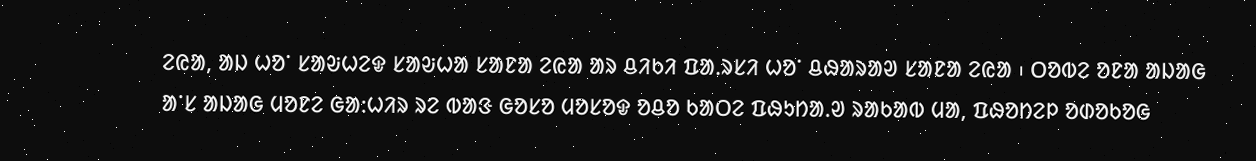ᱮᱭᱟ, ᱟᱡ ᱦᱚᱸ ᱥᱟᱶᱦᱮᱫ ᱥᱟᱶᱦᱟ ᱥᱟᱱᱟ ᱮᱭᱟ ᱟᱨ ᱪᱤᱠᱤ ᱯᱟᱹᱨᱥᱤ ᱦᱚᱸ ᱪᱷᱟᱨᱟᱣ ᱥᱟᱱᱟ ᱮᱭᱟ ᱾ ᱛᱚᱵᱮ ᱚᱱᱟ ᱟᱡᱟᱜ ᱟᱸᱥ ᱟᱡᱟᱜ ᱢᱚᱱᱮ ᱜᱟᱺᱦᱤᱨ ᱨᱮ ᱵᱟᱝ ᱜᱚᱥᱚ ᱢᱚᱥᱚᱫ ᱚᱪᱚ ᱠᱟᱛᱮ ᱯᱷᱩᱴᱟᱹᱣ ᱨᱟᱠᱟᱵ ᱢᱟ, ᱯᱷᱚᱴᱮᱞ ᱚᱰᱚᱠᱚᱜ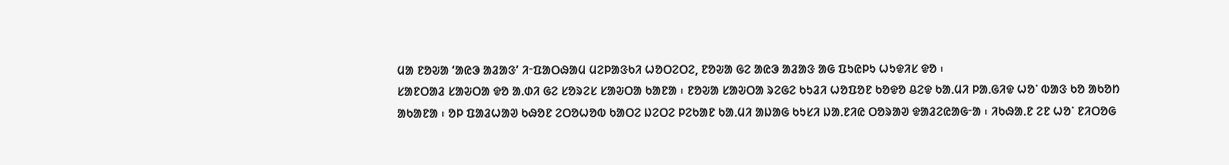ᱢᱟ ᱱᱚᱶᱟ ‘ᱟᱭᱳ ᱟᱲᱟᱝ’ ᱤᱼᱯᱟᱛᱷᱟᱢ ᱢᱮᱞᱟᱝᱠᱤ ᱦᱚᱛᱮᱛᱮ, ᱱᱚᱶᱟ ᱜᱮ ᱟᱭᱳ ᱟᱲᱟᱝ ᱟᱜ ᱯᱩᱭᱞᱩ ᱦᱩᱫᱤᱥ ᱫᱚ ᱾
ᱥᱟᱱᱛᱟᱲ ᱥᱟᱶᱛᱟ ᱫᱚ ᱟᱹᱰᱤ ᱜᱮ ᱥᱚᱨᱮᱥ ᱥᱟᱶᱛᱟ ᱠᱟᱱᱟ ᱾ ᱱᱚᱶᱟ ᱥᱟᱶᱛᱟ ᱨᱮᱜᱮ ᱠᱩᱲᱤ ᱦᱚᱯᱚᱱ ᱠᱚᱫᱚ ᱪᱮᱫ ᱠᱟᱹᱢᱤ ᱞᱟᱹᱜᱤᱫ ᱦᱚᱸ ᱵᱟᱝ ᱠᱚ ᱟᱠᱚᱴ ᱟᱠᱟᱱᱟ ᱾ ᱚᱞ ᱯᱟᱲᱦᱟᱣ ᱠᱷᱚᱱ ᱮᱛᱚᱦᱚᱵ ᱠᱟᱛᱮ ᱡᱮᱛᱮ ᱞᱮᱠᱟᱱ ᱠᱟᱹᱢᱤ ᱟᱡᱟᱜ ᱠᱩᱥᱤ ᱡᱟᱹᱱᱤᱭ ᱛᱚᱨᱟᱣ ᱫᱟᱲᱮᱭᱟᱜᱼᱟ ᱾ ᱤᱠᱷᱟᱹᱱ ᱮᱱ ᱦᱚᱸ ᱱᱤᱛᱚᱜ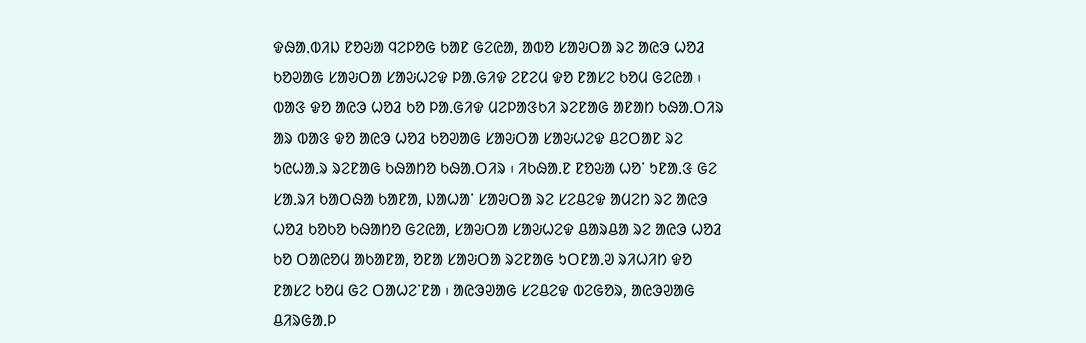ᱫᱷᱟᱹᱵᱤᱡ ᱱᱚᱶᱟ ᱧᱮᱞᱚᱜ ᱠᱟᱱ ᱜᱮᱭᱟ, ᱟᱵᱚ ᱥᱟᱶᱛᱟ ᱨᱮ ᱟᱭᱳ ᱦᱚᱲ ᱠᱚᱣᱟᱜ ᱥᱟᱶᱛᱟ ᱥᱟᱶᱦᱮᱫ ᱞᱟᱹᱜᱤᱫ ᱮᱱᱮᱢ ᱫᱚ ᱱᱟᱥᱮ ᱠᱚᱢ ᱜᱮᱭᱟ ᱾ ᱵᱟᱝ ᱫᱚ ᱟᱭᱳ ᱦᱚᱲ ᱠᱚ ᱞᱟᱹᱜᱤᱫ ᱢᱮᱞᱟᱝᱠᱤ ᱨᱮᱱᱟᱜ ᱟᱱᱟᱴ ᱠᱷᱟᱹᱛᱤᱨ ᱟᱨ ᱵᱟᱝ ᱫᱚ ᱟᱭᱳ ᱦᱚᱲ ᱠᱚᱣᱟᱜ ᱥᱟᱶᱛᱟ ᱥᱟᱶᱦᱮᱫ ᱪᱮᱛᱟᱱ ᱨᱮ ᱩᱭᱦᱟᱹᱨ ᱨᱮᱱᱟᱜ ᱠᱷᱟᱴᱚ ᱠᱷᱟᱹᱛᱤᱨ ᱾ ᱤᱠᱷᱟᱹᱱ ᱱᱚᱶᱟ ᱦᱚᱸ ᱩᱱᱟᱹᱝ ᱜᱮ ᱥᱟᱹᱨᱤ ᱠᱟᱛᱷᱟ ᱠᱟᱱᱟ, ᱡᱟᱦᱟᱸ ᱥᱟᱶᱛᱟ ᱨᱮ ᱥᱮᱪᱮᱫ ᱟᱢᱮᱴ ᱨᱮ ᱟᱭᱳ ᱦᱚᱲ ᱠᱚᱠᱚ ᱠᱷᱟᱴᱚ ᱜᱮᱭᱟ, ᱥᱟᱶᱛᱟ ᱥᱟᱶᱦᱮᱫ ᱪᱟᱨᱪᱟ ᱨᱮ ᱟᱭᱳ ᱦᱚᱲ ᱠᱚ ᱛᱟᱭᱚᱢ ᱟᱠᱟᱱᱟ, ᱚᱱᱟ ᱥᱟᱶᱛᱟ ᱨᱮᱱᱟᱜ ᱩᱛᱱᱟᱹᱣ ᱨᱤᱦᱤᱴ ᱫᱚ ᱱᱟᱥᱮ ᱠᱚᱢ ᱜᱮ ᱛᱟᱦᱮᱸᱱᱟ ᱾ ᱟᱭᱳᱣᱟᱜ ᱥᱮᱪᱮᱫ ᱵᱮᱜᱚᱨ, ᱟᱭᱳᱣᱟᱜ ᱪᱤᱨᱜᱟᱹᱞ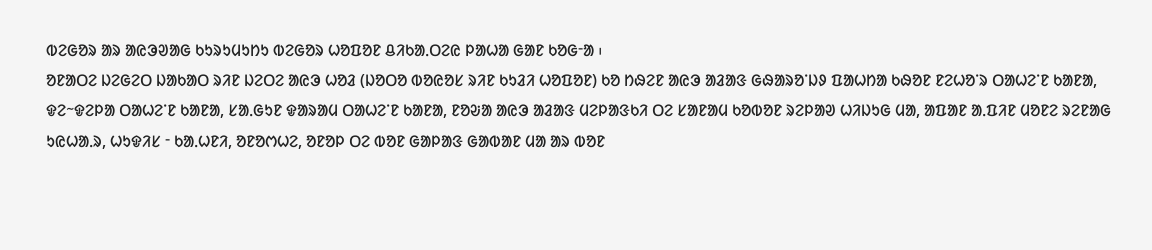ᱵᱮᱜᱚᱨ ᱟᱨ ᱟᱭᱳᱣᱟᱜ ᱠᱩᱨᱩᱢᱩᱴᱩ ᱵᱮᱜᱚᱨ ᱦᱚᱯᱚᱱ ᱪᱤᱠᱟᱹᱛᱮᱭ ᱞᱟᱦᱟ ᱜᱟᱱ ᱠᱚᱜᱼᱟ ᱾
ᱚᱱᱟᱛᱮ ᱡᱮᱜᱮᱛ ᱡᱟᱠᱟᱛ ᱨᱤᱱ ᱡᱮᱛᱮ ᱟᱭᱳ ᱦᱚᱲ (ᱡᱚᱛᱚ ᱵᱚᱭᱚᱥ ᱨᱤᱱ ᱠᱩᱲᱤ ᱦᱚᱯᱚᱱ) ᱠᱚ ᱴᱷᱮᱱ ᱟᱭᱳ ᱟᱲᱟᱝ ᱜᱷᱟᱨᱚᱸᱡᱽ ᱯᱟᱦᱴᱟ ᱠᱷᱚᱱ ᱱᱮᱦᱚᱸᱨ ᱛᱟᱦᱮᱸᱱ ᱠᱟᱱᱟ, ᱫᱮᱻᱫᱮᱞᱟ ᱛᱟᱦᱮᱸᱱ ᱠᱟᱱᱟ, ᱥᱟᱹᱜᱩᱱ ᱫᱟᱨᱟᱢ ᱛᱟᱦᱮᱸᱱ ᱠᱟᱱᱟ, ᱱᱚᱶᱟ ᱟᱭᱳ ᱟᱲᱟᱝ ᱢᱮᱞᱟᱝᱠᱤ ᱛᱮ ᱥᱟᱱᱟᱢ ᱠᱚᱵᱚᱱ ᱨᱮᱞᱟᱣ ᱦᱤᱡᱩᱜ ᱢᱟ, ᱟᱯᱟᱱ ᱟᱹᱯᱤᱱ ᱢᱚᱱᱮ ᱨᱮᱱᱟᱜ ᱩᱭᱦᱟᱹᱨ, ᱦᱩᱫᱤᱥ ᱼ ᱠᱟᱹᱦᱱᱤ, ᱚᱱᱚᱬᱦᱮ, ᱚᱱᱚᱞ ᱛᱮ ᱵᱚᱱ ᱜᱟᱞᱟᱝ ᱜᱟᱵᱟᱱ ᱢᱟ ᱟᱨ ᱵᱚᱱ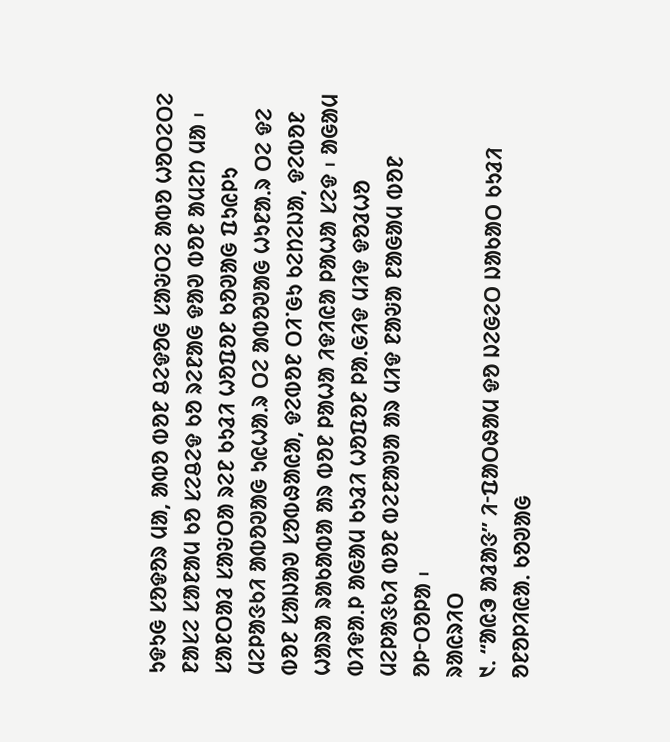ᱩᱫᱩᱜ ᱥᱚᱫᱚᱨ ᱢᱟ, ᱟᱵᱚ ᱵᱚᱱ ᱪᱮᱫᱚᱜ ᱥᱟᱶᱛᱮ ᱟᱵᱚ ᱦᱚᱛᱮᱛᱮ ᱱᱟᱥᱮ ᱥᱟᱱᱟᱢ ᱠᱚ ᱥᱮᱪᱮᱫ ᱠᱚ ᱨᱮᱱᱟᱜ ᱫᱟᱣ ᱵᱚᱱ ᱟᱢᱮᱴ ᱢᱟ ᱾
ᱥᱟᱱᱛᱟᱲ ᱥᱟᱶᱛᱟ ᱨᱮᱱ ᱠᱩᱲᱤ ᱦᱚᱯᱚᱱ ᱠᱚᱣᱟᱜ ᱯᱩᱭᱞᱩ ᱢᱮᱞᱟᱝᱠᱤ ᱟᱵᱚᱣᱟᱜ ᱩᱭᱦᱟᱹᱨ ᱛᱮ ᱟᱵᱚᱣᱟᱜ ᱦᱩᱱᱟᱹᱨ ᱛᱮ ᱫᱮ ᱵᱚᱱ ᱥᱟᱡᱟᱣ ᱥᱚᱵᱷᱟᱭᱟ, ᱫᱮᱵᱚᱱ ᱛᱤᱸᱜᱩ ᱠᱮᱴᱮᱡᱟ, ᱫᱮᱵᱚᱱ ᱦᱟᱨᱟ ᱨᱟᱠᱟᱵᱟ ᱟᱨ ᱵᱚᱱ ᱞᱟᱦᱟ ᱤᱫᱤᱭᱟ ᱞᱟᱦᱟ ᱥᱮᱫ ᱾ ᱟᱜᱟᱢ ᱵᱤᱫᱟᱹᱞ ᱟᱜᱟᱢ ᱠᱩᱲᱤ ᱦᱚᱯᱚᱱ ᱞᱟᱹᱜᱤᱫ ᱢᱤᱫ ᱫᱚᱲᱦᱚ ᱢᱮᱞᱟᱝᱠᱤ ᱵᱚᱱ ᱵᱮᱱᱟᱣᱟ ᱟᱨ ᱢᱤᱫ ᱱᱟᱶᱟ ᱱᱟᱜᱟᱢ ᱵᱚᱱ ᱚᱞᱼᱛᱚᱞᱟ ᱾
ᱨᱟᱭᱨᱤᱛ
᱑ᱹ “ᱟᱭᱳ ᱟᱲᱟᱝ” ᱤᱼᱯᱟᱛᱷᱟᱢ ᱫᱚ ᱡᱮᱜᱮᱛ ᱡᱟᱠᱟᱛ ᱠᱩᱲᱤ ᱚᱱᱚᱞᱤᱭᱟᱹ ᱠᱚᱣᱟᱜ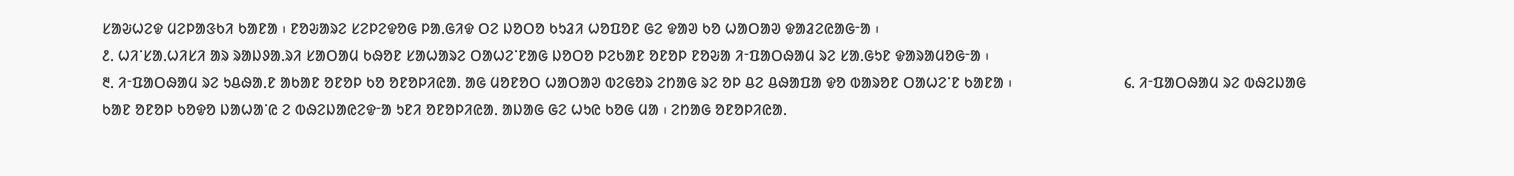ᱥᱟᱶᱦᱮᱫ ᱢᱮᱞᱟᱝᱠᱤ ᱠᱟᱱᱟ ᱾ ᱱᱚᱶᱟᱨᱮ ᱥᱮᱞᱮᱫᱚᱜ ᱞᱟᱹᱜᱤᱫ ᱛᱮ ᱡᱚᱛᱚ ᱠᱩᱲᱤ ᱦᱚᱯᱚᱱ ᱜᱮ ᱫᱟᱣ ᱠᱚ ᱦᱟᱛᱟᱣ ᱫᱟᱲᱮᱭᱟᱜᱼᱟ ᱾
᱒ᱹ ᱦᱤᱸᱥᱟᱹᱦᱤᱥᱤ ᱟᱨ ᱨᱟᱡᱽᱟᱹᱨᱤ ᱥᱟᱛᱟᱢ ᱠᱷᱚᱱ ᱥᱟᱦᱟᱨᱮ ᱛᱟᱦᱮᱸᱱᱟᱜ ᱡᱚᱛᱚ ᱞᱮᱠᱟᱱ ᱚᱱᱚᱞ ᱱᱚᱶᱟ ᱤᱼᱯᱟᱛᱷᱟᱢ ᱨᱮ ᱥᱟᱹᱜᱩᱱ ᱫᱟᱨᱟᱢᱚᱜᱼᱟ ᱾
᱓ᱹ ᱤᱼᱯᱟᱛᱷᱟᱢ ᱨᱮ ᱩᱪᱷᱟᱹᱱ ᱟᱠᱟᱱ ᱚᱱᱚᱞ ᱠᱚ ᱚᱱᱚᱞᱤᱭᱟᱹ ᱟᱜ ᱢᱚᱱᱚᱛ ᱦᱟᱛᱟᱣ ᱵᱮᱜᱚᱨ ᱮᱴᱟᱜ ᱨᱮ ᱚᱞ ᱪᱮ ᱪᱷᱟᱯᱟ ᱫᱚ ᱵᱟᱨᱚᱱ ᱛᱟᱦᱮᱸᱱ ᱠᱟᱱᱟ ᱾                            ᱔ᱹ ᱤᱼᱯᱟᱛᱷᱟᱢ ᱨᱮ ᱵᱷᱮᱡᱟᱜ ᱠᱟᱱ ᱚᱱᱚᱞ ᱠᱚᱫᱚ ᱡᱟᱦᱟᱸᱭ ᱮ ᱵᱷᱮᱡᱟᱭᱮᱫᱼᱟ ᱩᱱᱤ ᱚᱱᱚᱞᱤᱭᱟᱹ ᱟᱡᱟᱜ ᱜᱮ ᱦᱩᱭ ᱠᱚᱜ ᱢᱟ ᱾ ᱮᱴᱟᱜ ᱚᱱᱚᱞᱤᱭᱟᱹ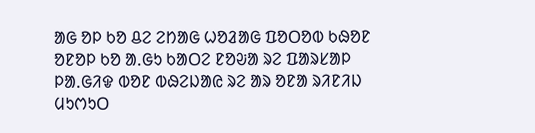ᱟᱜ ᱚᱞ ᱠᱚ ᱪᱮ ᱮᱴᱟᱜ ᱦᱚᱲᱟᱜ ᱯᱚᱛᱚᱵ ᱠᱷᱚᱱ ᱚᱱᱚᱞ ᱠᱚ ᱟᱹᱜᱩ ᱠᱟᱛᱮ ᱱᱚᱶᱟ ᱨᱮ ᱯᱟᱨᱥᱟᱞ ᱞᱟᱹᱜᱤᱫ ᱵᱚᱱ ᱵᱷᱮᱡᱟᱭ ᱨᱮ ᱟᱨ ᱚᱱᱟ ᱨᱤᱱᱤᱡ ᱢᱩᱬᱩᱛ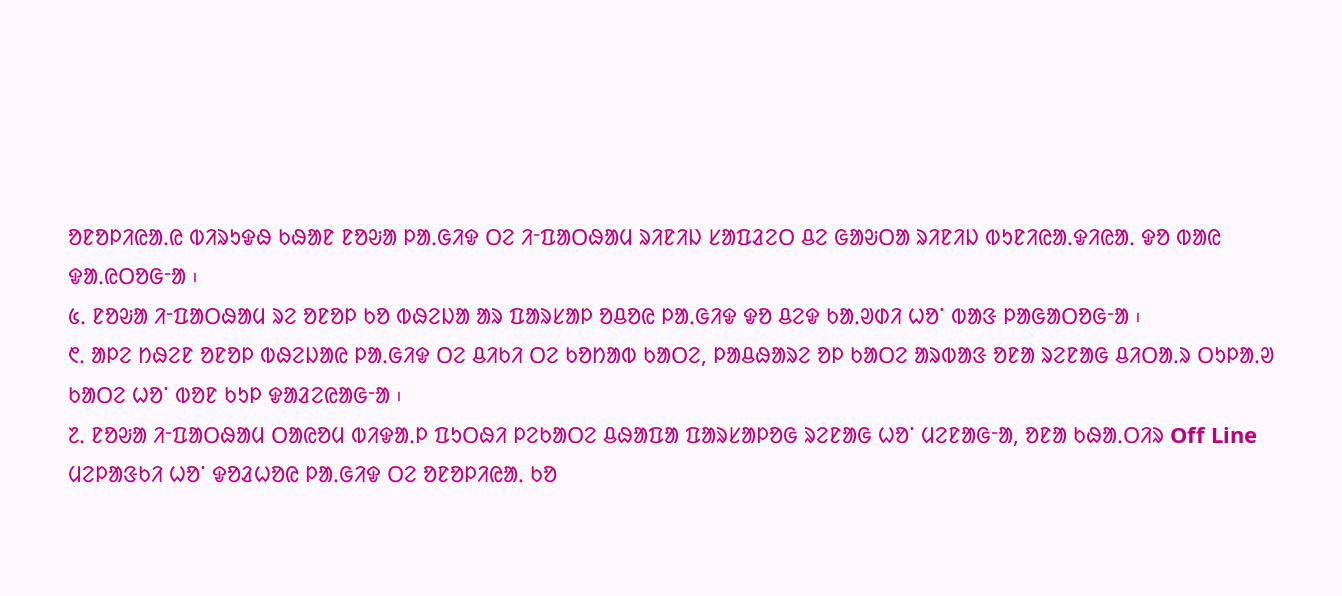ᱚᱱᱚᱞᱤᱭᱟᱹᱭ ᱵᱤᱨᱩᱫᱷ ᱠᱷᱟᱱ ᱱᱚᱶᱟ ᱞᱟᱹᱜᱤᱫ ᱛᱮ ᱤᱼᱯᱟᱛᱷᱟᱢ ᱨᱤᱱᱤᱡ ᱥᱟᱯᱲᱮᱛ ᱪᱮ ᱜᱟᱶᱛᱟ ᱨᱤᱱᱤᱡ ᱵᱩᱱᱤᱭᱟᱹᱫᱤᱭᱟᱹ ᱫᱚ ᱵᱟᱭ ᱫᱟᱹᱭᱛᱚᱜᱼᱟ ᱾
᱕ᱹ ᱱᱚᱶᱟ ᱤᱼᱯᱟᱛᱷᱟᱢ ᱨᱮ ᱚᱱᱚᱞ ᱠᱚ ᱵᱷᱮᱡᱟ ᱟᱨ ᱯᱟᱨᱥᱟᱞ ᱚᱪᱚᱭ ᱞᱟᱹᱜᱤᱫ ᱫᱚ ᱪᱮᱫ ᱠᱟᱹᱣᱰᱤ ᱦᱚᱸ ᱵᱟᱝ ᱞᱟᱜᱟᱛᱚᱜᱼᱟ ᱾
᱖ᱹ ᱟᱞᱮ ᱴᱷᱮᱱ ᱚᱱᱚᱞ ᱵᱷᱮᱡᱟᱭ ᱞᱟᱹᱜᱤᱫ ᱛᱮ ᱪᱤᱠᱤ ᱛᱮ ᱠᱚᱴᱟᱵ ᱠᱟᱛᱮ, ᱞᱟᱪᱷᱟᱨᱮ ᱚᱞ ᱠᱟᱛᱮ ᱟᱨᱵᱟᱝ ᱚᱱᱟ ᱨᱮᱱᱟᱜ ᱪᱤᱛᱟᱹᱨ ᱛᱩᱞᱟᱹᱣ ᱠᱟᱛᱮ ᱦᱚᱸ ᱵᱚᱱ ᱠᱩᱞ ᱫᱟᱲᱮᱭᱟᱜᱼᱟ ᱾
᱗ᱹ ᱱᱚᱶᱟ ᱤᱼᱯᱟᱛᱷᱟᱢ ᱛᱟᱭᱚᱢ ᱵᱤᱫᱟᱹᱞ ᱯᱩᱛᱷᱤ ᱞᱮᱠᱟᱛᱮ ᱪᱷᱟᱯᱟ ᱯᱟᱨᱥᱟᱞᱚᱜ ᱨᱮᱱᱟᱜ ᱦᱚᱸ ᱢᱮᱱᱟᱜᱼᱟ, ᱚᱱᱟ ᱠᱷᱟᱹᱛᱤᱨ Off Line ᱢᱮᱞᱟᱝᱠᱤ ᱦᱚᱸ ᱫᱚᱲᱦᱚᱭ ᱞᱟᱹᱜᱤᱫ ᱛᱮ ᱚᱱᱚᱞᱤᱭᱟᱹ ᱠᱚ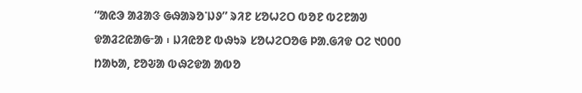“ᱟᱭᱳ ᱟᱲᱟᱝ ᱜᱷᱟᱨᱚᱸᱡᱽ” ᱨᱤᱱ ᱥᱚᱦᱮᱛ ᱵᱚᱱ ᱵᱮᱱᱟᱣ ᱫᱟᱲᱮᱭᱟᱜᱼᱟ ᱾ ᱡᱤᱭᱚᱱ ᱵᱷᱩᱨ ᱥᱚᱦᱮᱛᱚᱜ ᱞᱟᱹᱜᱤᱫ ᱛᱮ ᱑᱐᱐᱐ ᱴᱟᱠᱟ, ᱱᱚᱶᱟ ᱵᱷᱮᱫᱟ ᱟᱵᱚ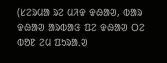(ᱥᱮᱨᱢᱟ ᱨᱮ ᱢᱤᱫ ᱫᱷᱟᱣ, ᱵᱟᱨ ᱫᱷᱟᱣ ᱟᱨᱵᱟᱝ ᱯᱮ ᱫᱷᱟᱣ ᱛᱮ ᱵᱚᱱ ᱮᱢ ᱯᱩᱨᱟᱹᱣ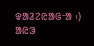ᱫᱟᱲᱮᱭᱟᱜᱼᱟ ᱾)
ᱟᱭᱳ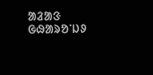ᱟᱲᱟᱝ ᱜᱷᱟᱨᱚᱸᱡᱽ